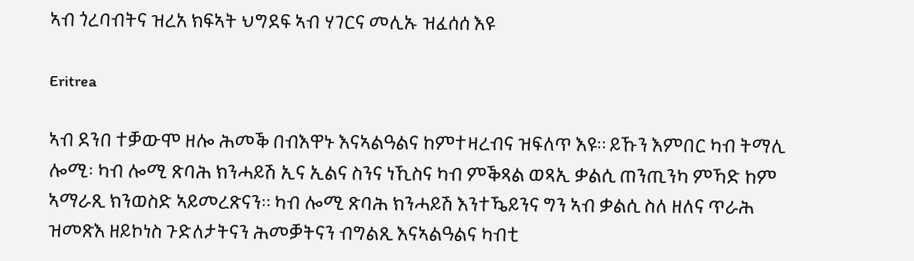ኣብ ጎረባብትና ዝረአ ክፍኣት ህግደፍ ኣብ ሃገርና መሊኡ ዝፈሰሰ እዩ

Eritrea

ኣብ ደንበ ተቓውሞ ዘሎ ሕመቕ በብእዋኑ እናኣልዓልና ከምተዛረብና ዝፍለጥ እዩ። ይኹን እምበር ካብ ትማሊ ሎሚ፡ ካብ ሎሚ ጽባሕ ክንሓይሽ ኢና ኢልና ስንና ነኺስና ካብ ምቕጻል ወጻኢ ቃልሲ ጠንጢንካ ምኻድ ከም ኣማራጺ ክንወስድ ኣይመረጽናን። ካብ ሎሚ ጽባሕ ክንሓይሽ እንተዄይንና ግን ኣብ ቃልሲ ስለ ዘለና ጥራሕ ዝመጽእ ዘይኮነስ ጉድለታትናን ሕመቓትናን ብግልጺ እናኣልዓልና ካብቲ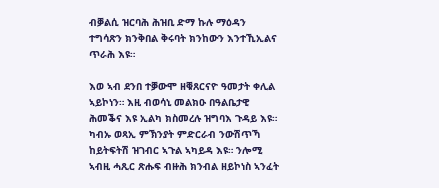ብቓልሲ ዝርባሕ ሕዝቢ ድማ ኩሉ ማዕዳን ተግሳጽን ክንቅበል ቅሩባት ክንከውን እንተኺኢልና ጥራሕ እዩ።

እወ ኣብ ደንበ ተቓውሞ ዘቑጸርናዮ ዓመታት ቀሊል ኣይኮነን። እዚ ብወሳኒ መልክዑ በዓልቤታዊ ሕመቕና እዩ ኢልካ ክስመረሉ ዝግባእ ጉዳይ እዩ። ካብኡ ወጻኢ ምኽንያት ምድርራብ ንውሽጥኻ ከይትፍትሽ ዝገብር ኣጉል ኣካይዳ እዩ። ንሎሚ ኣብዚ ሓጺር ጽሑፍ ብዙሕ ክንብል ዘይኮነስ ኣንፈት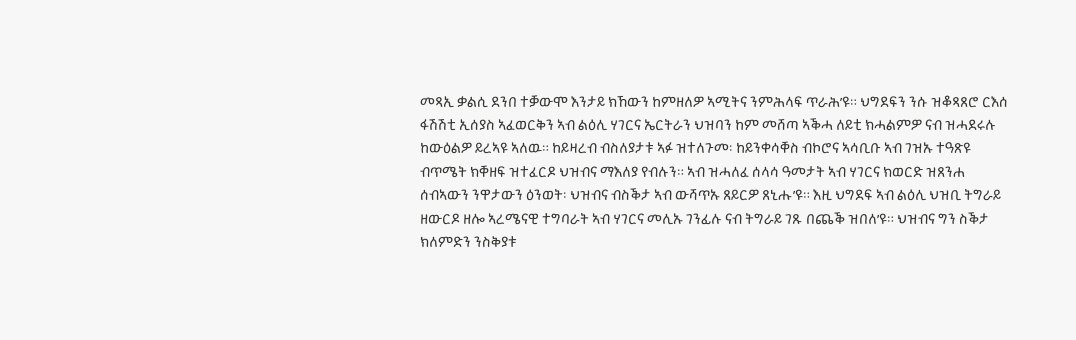መጻኢ ቃልሲ ደንበ ተቓውሞ እንታይ ክኸውን ከምዘለዎ ኣሚትና ንምሕላፍ ጥራሕ’ዩ። ህግደፍን ንሱ ዝቆጻጸሮ ርእሰ ፋሽሽቲ ኢሰያስ ኣፈወርቅን ኣብ ልዕሊ ሃገርና ኤርትራን ህዝባን ከም መሸጣ ኣቕሓ ለይቲ ክሓልምዎ ናብ ዝሓደሩሉ ከውዕልዎ ይረኣዩ ኣለዉ። ከይዛረብ ብስለያታቱ ኣፉ ዝተለጉመ፡ ከይንቀሳቐስ ብኮሮና ኣሳቢቡ ኣብ ገዝኡ ተዓጽዩ ብጥሜት ክቐዘፍ ዝተፈርዶ ህዝብና ማእለያ የብሉን። ኣብ ዝሓለፈ ሰላሳ ዓመታት ኣብ ሃገርና ክወርድ ዝጸንሐ ሰብኣውን ንዋታውን ዕንወት፡ ህዝብና ብስቕታ ኣብ ውሻጥኡ ጸይርዎ ጸኒሑ’ዩ። እዚ ህግደፍ ኣብ ልዕሊ ህዝቢ ትግራይ ዘውርዶ ዘሎ ኣረሜናዊ ተግባራት ኣብ ሃገርና መሊኡ ገንፊሉ ናብ ትግራይ ገጹ በጨቕ ዝበለ’ዩ። ህዝብና ግን ስቕታ ክለምድን ንስቅያቱ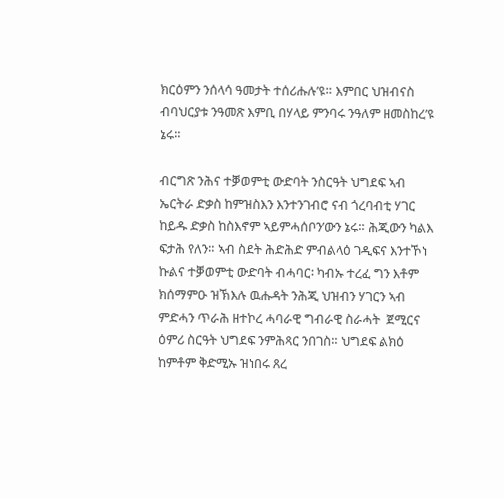ክርዕምን ንሰላሳ ዓመታት ተሰሪሑሉ’ዩ። እምበር ህዝብናስ ብባህርያቱ ንዓመጽ እምቢ በሃላይ ምንባሩ ንዓለም ዘመስከረ’ዩ ኔሩ።

ብርግጽ ንሕና ተቓወምቲ ውድባት ንስርዓት ህግደፍ ኣብ ኤርትራ ድቃስ ከምዝስእን እንተንገብሮ ናብ ጎረባብቲ ሃገር ከይዱ ድቃስ ከስእኖም ኣይምሓሰቦን’ውን ኔሩ። ሕጂውን ካልእ ፍታሕ የለን። ኣብ ስደት ሕድሕድ ምብልላዕ ገዲፍና እንተኾነ ኩልና ተቓወምቲ ውድባት ብሓባር፡ ካብኡ ተረፈ ግን እቶም ክሰማምዑ ዝኽእሉ ዉሑዳት ንሕጂ ህዝብን ሃገርን ኣብ ምድሓን ጥራሕ ዘተኮረ ሓባራዊ ግብራዊ ስራሓት  ጀሚርና ዕምሪ ስርዓት ህግደፍ ንምሕጻር ንበገስ። ህግደፍ ልክዕ ከምቶም ቅድሚኡ ዝነበሩ ጸረ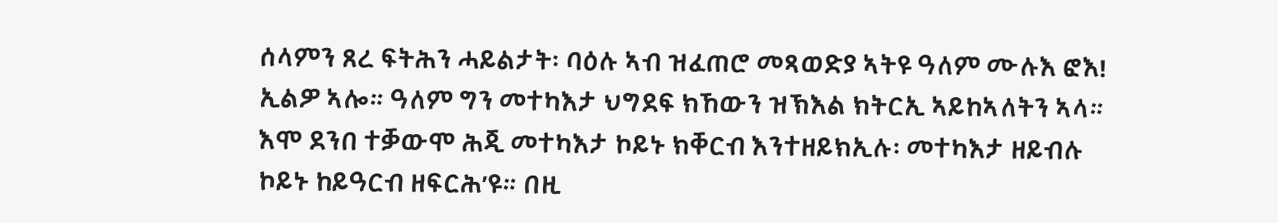ሰላምን ጸረ ፍትሕን ሓይልታት፡ ባዕሉ ኣብ ዝፈጠሮ መጻወድያ ኣትዩ ዓለም ሙሉእ ፎእ! ኢልዎ ኣሎ። ዓለም ግን መተካእታ ህግደፍ ክኸውን ዝኽእል ክትርኢ ኣይከኣለትን ኣላ። እሞ ደንበ ተቓውሞ ሕጂ መተካእታ ኮይኑ ክቐርብ እንተዘይክኢሉ፡ መተካእታ ዘይብሉ ኮይኑ ከይዓርብ ዘፍርሕ’ዩ። በዚ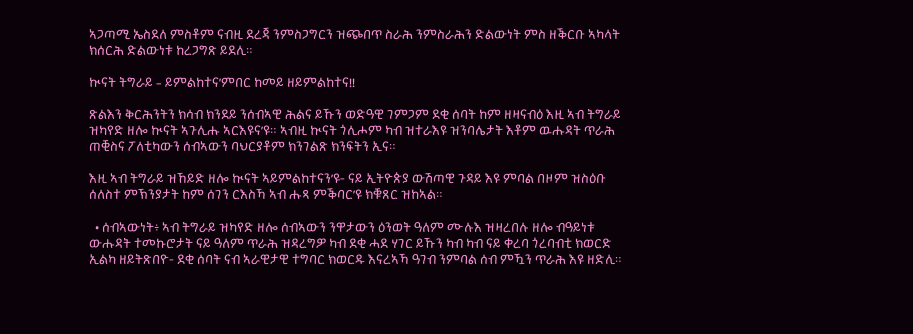ኣጋጣሚ ኤስደለ ምስቶም ናብዚ ደረጃ ንምስጋግርን ዝጭበጥ ስራሕ ንምስራሕን ድልውነት ምስ ዘቕርቡ ኣካላት ክሰርሕ ድልውነቱ ከረጋግጽ ይደሊ።

ኲናት ትግራይ – ይምልከተና’ምበር ከመይ ዘይምልከተና!!

ጽልእን ቅርሕንትን ክሳብ ክንደይ ንሰብኣዊ ሕልና ይኹን ወድዓዊ ገምጋም ደቂ ሰባት ከም ዘዛናብዕ እዚ ኣብ ትግራይ ዝካየድ ዘሎ ኲናት ኣጉሊሑ ኣርእዩና’ዩ። ኣብዚ ኲናት ጎሊሖም ካብ ዝተራእዩ ዝንባሌታት እቶም ዉሑዳት ጥራሕ ጠቒስና ፖለቲካውን ሰብኣውን ባህርያቶም ክንገልጽ ክንፍትን ኢና።

እዚ ኣብ ትግራይ ዝኸይድ ዘሎ ኲናት ኣይምልከተናን’ዩ- ናይ ኢትዮጵያ ውሽጣዊ ጉዳይ እዩ ምባል በዞም ዝስዕቡ ሰለስተ ምኽንያታት ከም ሰገን ርእስኻ ኣብ ሑጻ ምቕባር’ዩ ክቑጸር ዝከኣል።

  • ሰብኣውነት፥ ኣብ ትግራይ ዝካየድ ዘሎ ሰብኣውን ንዋታውን ዕንወት ዓለም ሙሉእ ዝዛረበሉ ዘሎ ብዓይነቱ ውሑዳት ተመኩሮታት ናይ ዓለም ጥራሕ ዝዳረግዎ ካብ ደቂ ሓደ ሃገር ይኹን ካብ ካብ ናይ ቀረባ ጎረባብቲ ክወርድ ኢልካ ዘይትጽበዮ- ደቂ ሰባት ናብ ኣራዊታዊ ተግባር ክወርዱ እናረኣኻ ዓገብ ንምባል ሰብ ምዃን ጥራሕ እዩ ዘድሊ።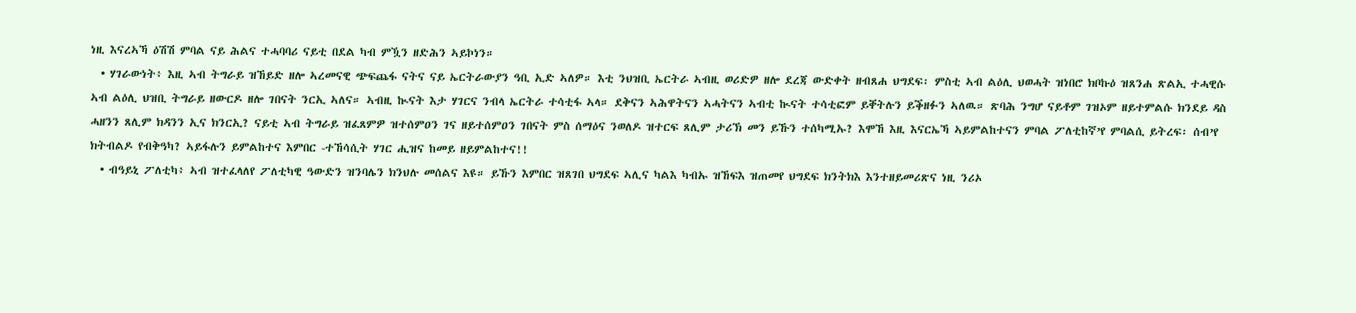ነዚ እናረኣኻ ዕሽሽ ምባል ናይ ሕልና ተሓባባሪ ናይቲ በደል ካብ ምዃን ዘድሕን ኣይኮነን።
  • ሃገራውነት፥ እዚ ኣብ ትግራይ ዝኸይድ ዘሎ ኣረመናዊ ጭፍጨፋ ናትና ናይ ኤርትራውያን ዓቢ ኢድ ኣለዎ። እቲ ንህዝቢ ኤርትራ ኣብዚ ወሪድዎ ዘሎ ደረጃ ውድቀት ዘብጸሐ ህግደፍ፡ ምስቲ ኣብ ልዕሊ ህወሓት ዝነበሮ ክቦኩዕ ዝጸንሐ ጽልኢ ተሓዊሱ ኣብ ልዕሊ ህዝቢ ትግራይ ዘውርዶ ዘሎ ገበናት ንርኢ ኣለና። ኣብዚ ኲናት እታ ሃገርና ንብላ ኤርትራ ተሳቲፋ ኣላ። ደቅናን ኣሕዋትናን ኣሓትናን ኣብቲ ኲናት ተሳቲፎም ይቐትሉን ይቕዘፉን ኣለዉ። ጽባሕ ንግሆ ናይቶም ገዝኦም ዘይተምልሱ ክንደይ ዳስ ሓዘንን ጸሊም ክዳንን ኢና ክንርኢ? ናይቲ ኣብ ትግራይ ዝፈጸምዎ ዝተሰምዐን ገና ዘይተሰምዐን ገበናት ምስ ሰማዕና ንወለዶ ዝተርፍ ጸሊም ታሪኽ መን ይኹን ተሰካሚኡ? እሞኸ እዚ እናርኤኻ ኣይምልከተናን ምባል ፖለቲከኛ’የ ምባልሲ ይትረፍ፡ ሰብ’የ ክትብልዶ የብቅዓካ? ኣይፋሉን ይምልከተና እምበር -ተኸሳሲት ሃገር ሒዝና ከመይ ዘይምልከተና!!
  • ብዓይኒ ፖለቲካ፥ ኣብ ዝተፈላለየ ፖለቲካዊ ዓውድን ዝንባሌን ክንህሉ መሰልና እዩ። ይኹን እምበር ዝጸገበ ህግደፍ ኣሊና ካልእ ካብኡ ዝኸፍእ ዝጠመየ ህግደፍ ክንትክእ እንተዘይመሪጽና ነዚ ንሪኦ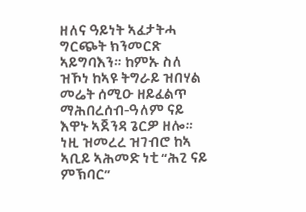ዘለና ዓይነት ኣፈታትሓ ግርጭት ክንመርጽ ኣይግባእን። ከምኡ ስለ ዝኾነ ከኣዩ ትግራይ ዝበሃል መሬት ሰሚዑ ዘይፈልጥ ማሕበረሰብ-ዓለም ናይ እዋኑ ኣጀንዳ ጌርዎ ዘሎ። ነዚ ዝመረረ ዝገብሮ ከኣ ኣቢይ ኣሕመድ ነቲ “ሕጊ ናይ ምኽባር”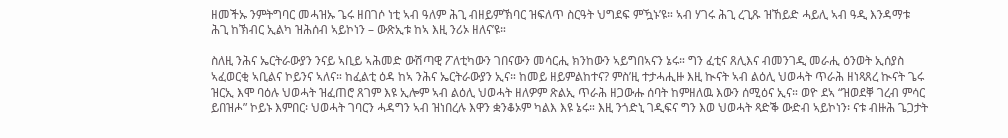ዘመችኡ ንምትግባር መሓዝኡ ጌሩ ዘበገሶ ነቲ ኣብ ዓለም ሕጊ ብዘይምኽባር ዝፍለጥ ስርዓት ህግደፍ ምዃኑ’ዩ። ኣብ ሃገሩ ሕጊ ረጊጹ ዝኸይድ ሓይሊ ኣብ ዓዲ እንዳማቱ ሕጊ ከኽብር ኢልካ ዝሕሰብ ኣይኮነን – ውጽኢቱ ከኣ እዚ ንሪኦ ዘለና’ዩ።

ስለዚ ንሕና ኤርትራውያን ንናይ ኣቢይ ኣሕመድ ውሽጣዊ ፖለቲካውን ገበናውን መሳርሒ ክንከውን ኣይግበኣናን ኔሩ። ግን ፈቲና ጸሊእና ብመንገዲ መራሒ ዕንወት ኢሰያስ ኣፈወርቂ ኣቢልና ኮይንና ኣለና። ከፈልቲ ዕዳ ከኣ ንሕና ኤርትራውያን ኢና። ከመይ ዘይምልከተና? ምስ’ዚ ተታሓሒዙ እዚ ኲናት ኣብ ልዕሊ ህወሓት ጥራሕ ዘነጻጸረ ኲናት ጌሩ ዝርኢ እሞ ባዕሉ ህወሓት ዝፈጠሮ ጸገም እዩ ኢሎም ኣብ ልዕሊ ህወሓት ዘለዎም ጽልኢ ጥራሕ ዘጋውሑ ሰባት ከምዘለዉ እውን ሰሚዕና ኢና። ወዮ ደኣ “ዝወደቐ ገረብ ምሳር ይበዝሖ” ኮይኑ እምበር፡ ህወሓት ገባርን ሓዳግን ኣብ ዝነበረሉ እዋን ቋንቆኦም ካልእ እዩ ኔሩ። እዚ ንጎድኒ ገዲፍና ግን እወ ህወሓት ጻድቕ ውድብ ኣይኮነን፡ ናቱ ብዙሕ ጌጋታት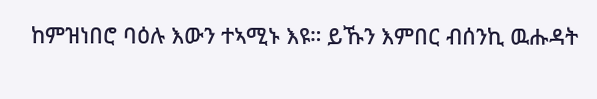ከምዝነበሮ ባዕሉ እውን ተኣሚኑ እዩ። ይኹን እምበር ብሰንኪ ዉሑዳት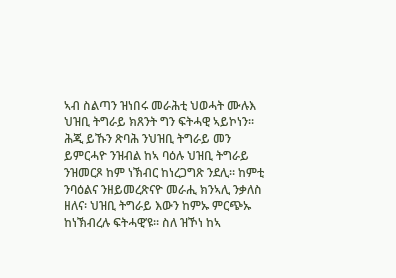ኣብ ስልጣን ዝነበሩ መራሕቲ ህወሓት ሙሉእ ህዝቢ ትግራይ ክጸንት ግን ፍትሓዊ ኣይኮነን። ሕጂ ይኹን ጽባሕ ንህዝቢ ትግራይ መን ይምርሓዮ ንዝብል ከኣ ባዕሉ ህዝቢ ትግራይ ንዝመርጾ ከም ነኽብር ከነረጋግጽ ንደሊ። ከምቲ ንባዕልና ንዘይመረጽናዮ መራሒ ክንኣሊ ንቃለስ ዘለና፡ ህዝቢ ትግራይ እውን ከምኡ ምርጭኡ ከነኽብረሉ ፍትሓዊ’ዩ። ስለ ዝኾነ ከኣ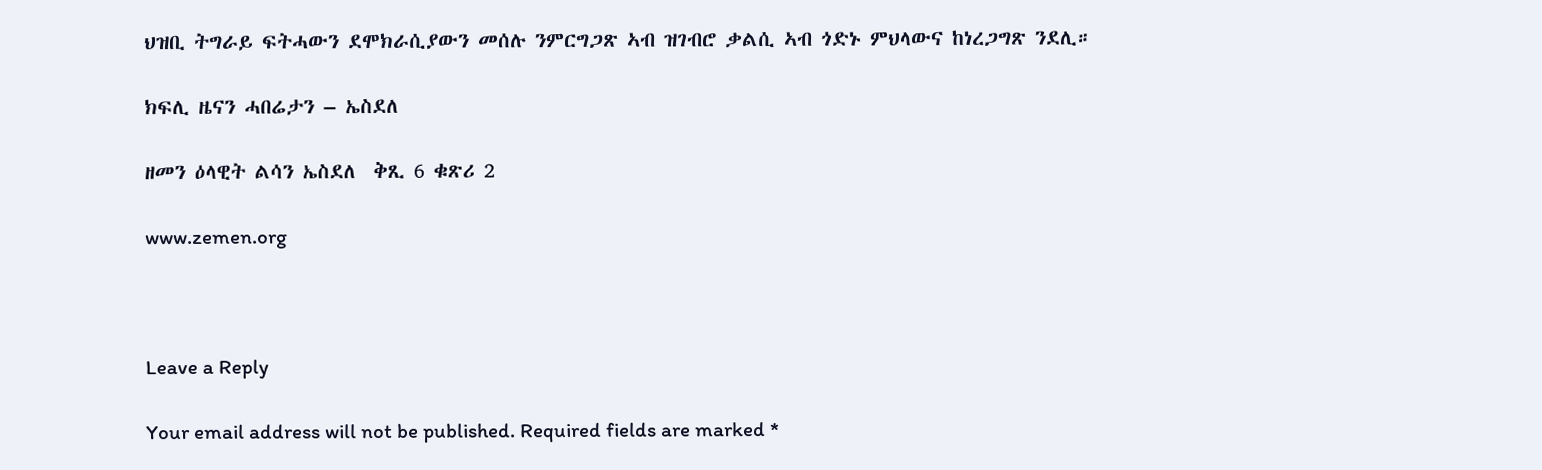ህዝቢ ትግራይ ፍትሓውን ደሞክራሲያውን መሰሉ ንምርግጋጽ ኣብ ዝገብሮ ቃልሲ ኣብ ጎድኑ ምህላውና ከነረጋግጽ ንደሊ።

ክፍሊ ዜናን ሓበሬታን – ኤስደለ

ዘመን ዕላዊት ልሳን ኤስደለ  ቅጺ 6 ቁጽሪ 2

www.zemen.org



Leave a Reply

Your email address will not be published. Required fields are marked *